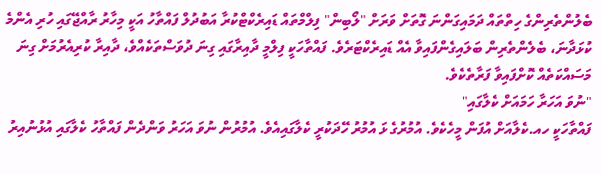ބެލުންތެރިންގެ ހިތްތައް ދަމައިގަންނަ ގޮތަށް ވަރަށް "ލޯބިން" ފިލްމްތައް ޑައިރެކްޓްކުރާ އަބުދުލް ފައްތާހު އަކީ މިހާރު ރާއްޖޭގައި ހުރި އެންމެ ކުޅަދާނަ، ބެލެންތެރިން ބަލައިގެންފައިވާ އެއް ޑައިރެކްޓަރެވެ. ފައްތާހަކީ ފިލްމީ ދާއިރާގައި ގިނަ ދުވަސްތަކެއްވެ، ދާއިރާ ކުރިއެރުމަށް ގިނަ މަސައްކަތެއް ކޮށްފައިވާ ފަރާތެކެވެ.
"ނުވަ އަހަރާ ހަމައަށް ކެލާގައި"
ފައްތާހަކީ ހއ.ކެލާއަށް އުފަން މީހެކެވެ. އުމުރުގެ ޅަ އުމުރު ހޭދަކުރީ ކެލާގައިއެވެ. އުމުރުން ނުވަ އަހަރު ވަންދެން ފައްތާހު ކެލާގައި އުޅުނުއިރު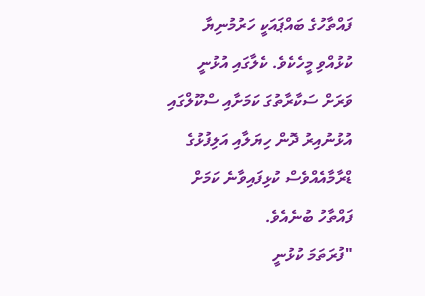ފައްތާހުގެ ބައްޕައަކީ ހަރުމުނިޔާ ކުޅުއްވި މީހެކެވެ. ކެލާގައި އުޅުނީ ވަރަށް ސަކާރާތުގަ ކަމަށާއި ސްކޫލްގައި އުޅުނުއިރު ދޮން ހިޔަލާއި އަލިފުޅުގެ ޑްރާމާއެއްވެސް ކުޅިފައިވާނެ ކަމަށް ފައްތާހު ބުނެއެވެ.
"ފުރަތަމަ ކުޅުނީ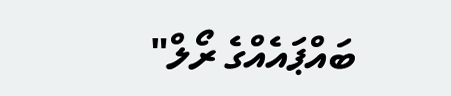ބައްޕައެއްގެ ރޯލް"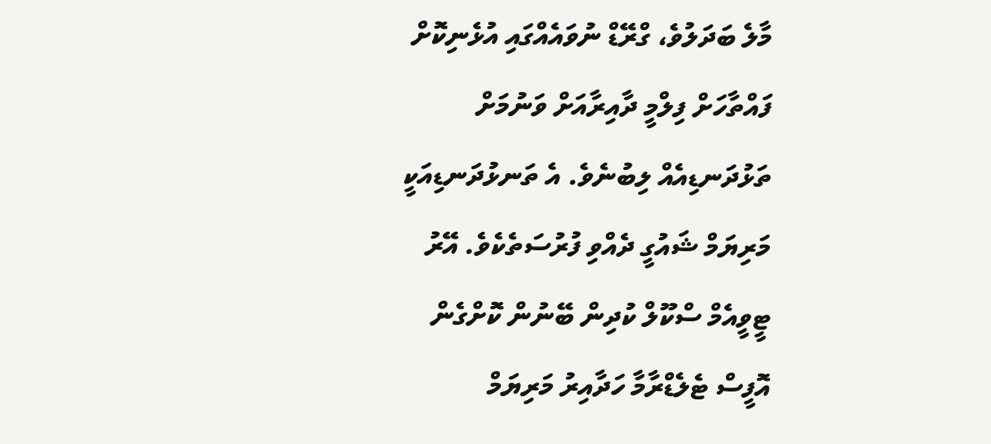މާލެ ބަދަލުވެ، ގްރޭޑް ނުވައެއްގައި އުޅެނިކޮށް ފައްތާހަށް ފިލްމީ ދާއިރާއަށް ވަނުމަށް ތަޅުދަނޑިއެއް ލިބުނެވެ. އެ ތަނޅުދަނޑިއަކީ މަރިޔަމް ޝައުގީ ދެއްވި ފުރުސަތެކެވެ. އޭރު ޓީވީއެމް ސްކޫލް ކުދިން ބޭނުން ކޮށްގެން އޮފީސް ޓެލެޑްރާމާ ހަދާއިރު މަރިޔަމް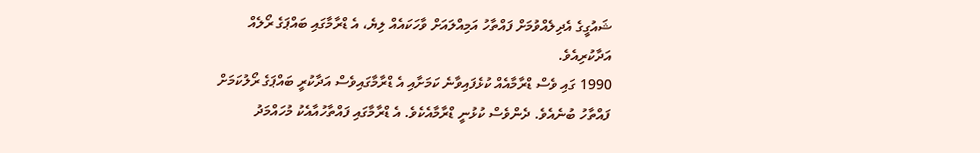ޝައުގީގެ އެދިލެއްވުމަށް ފައްތާހު އަމިއްލައަށް ވާހަކައެއް ލިޔެ، އެ ޑްރާމާގައި ބައްޕަގެ ރޯލެއް އަދާކުރިއެވެ.
1990 ގައި ވެސް ޑްރާމާއެއް ކުޅެފައިވާނެ ކަމަށާއި އެ ޑްރާމާގައިވެސް އަދާކުރީ ބައްޕަގެ ރޯލުކަމަށް ފައްތާހު ބުނެއެވެ. ދެންވެސް ކުޅުނީ ޑްރާމާއެކެވެ. އެ ޑްރާމާގައި ފައްތާހުއާއެކު މުހައްމަދު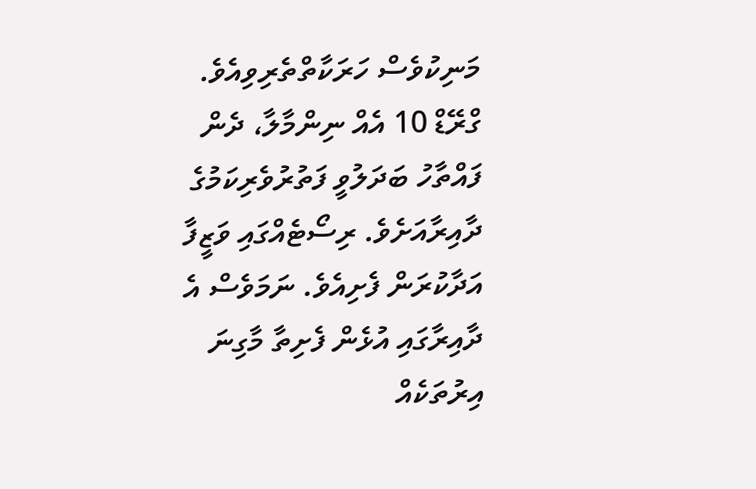މަނިކުވެސް ހަރަކާތްތެރިވިއެވެ.
ގްރޭޑް 10 އެއް ނިންމާލާ، ދެން ފައްތާހު ބަދަލުވީ ފަތުރުވެރިކަމުގެ ދާއިރާއަށެވެ. ރިސޯޓެއްގައި ވަޒީފާ އަދާކުރަން ފެށިއެވެ. ނަމަވެސް އެ ދާއިރާގައި އުޅެން ފެށިތާ މާގިނަ އިރުތަކެއް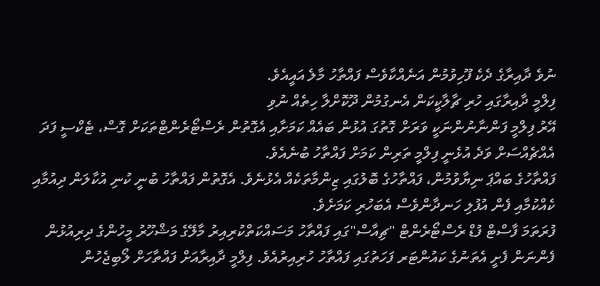ނުވެ ދާއިރާގެ ދެކެ ފޫހިވުމުން އަނެއްކާވެސް ފައްތާހު މާލެ އައީއެވެ.
ފިލްމީ ދާއިރާގައި ހުރި ޗާލާކީކަން އެނގުމުން ދޫކޮށްލާ ހިތެއް ނުވި
އޭރު ފިލްމީ ފަންނާނުންނަކީ ވަރަށް ގޮތުގަ އުޅުން ބައެއް ކަމަށާއި އެގޮތުން ރެސްޓޯރެންޓްތަކަށް ގޮސް، ޓެކްސީ ފަދަ އެއްޗެއްސަށް ވަދެ އުޅެނީ ފިލްމީ ތަރިން ކަމަށް ފައްތާހު ބުނެއެވެ.
ފައްތާހުގެ ބައްޕަ ނިޔާވުމުން، ފައްތާހުގެ ބޮލުގައި ޒިންމާތަކެއް އެޅުނެވެ. އެގޮތުން ފައްތާހު ބުނީ ކުނި އުކާލަން ދިއުމާއި ކެއްކުމާއި ފެން އުފުލި ހަނދާންވެސް އެބަހުރި ކަމަށެވެ.
ފުރަތަމަ ފާސްޓް ފުޑް ރެސްޓޯރެންޓް "ޗިއާސް"ގައި ފައްތާހު މަސައްކަތްކުރިއިރު މާލޭގެ މަޝްހޫރު މީހުންގެ ދިރިއުޅުން ފެންނަން ފެށީ އެތަނުގެ ކައުންޓަރ ފަހަތުގައި ފައްތާހު ހުރިއިރުއެވެ. ފިލްމީ ދާއިރާއަށް ފައްތާހަށް ލޯބިޖެހުން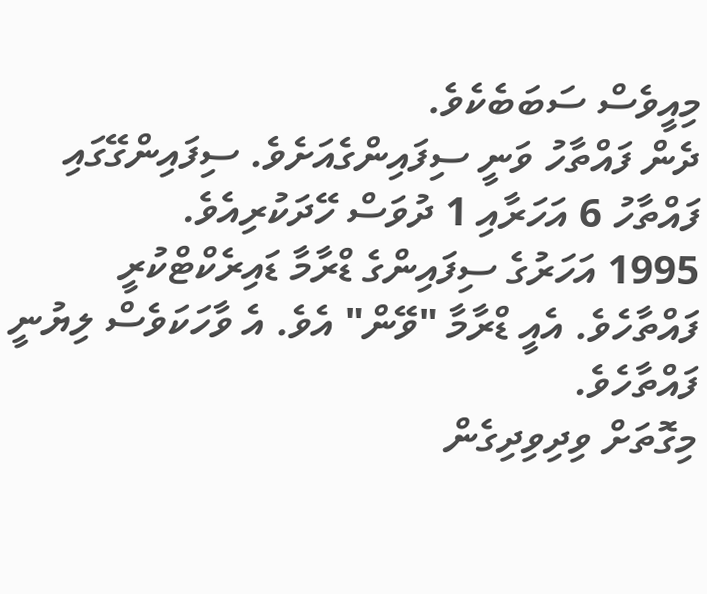މިއީވެސް ސަބަބެކެވެ.
ދެން ފައްތާހު ވަނީ ސިފައިންގެއަށެވެ. ސިފައިންގޭގައި ފައްތާހު 6 އަހަރާއި 1 ދުވަސް ހޭދަކުރިއެވެ.
1995 އަހަރުގެ ސިފައިންގެ ޑްރާމާ ޑައިރެކްޓްކުރީ ފައްތާހެވެ. އެއީ ޑްރާމާ "ވޭން" އެވެ. އެ ވާހަކަވެސް ލިޔުނީ ފައްތާހެވެ.
މިގޮތަށް ވިދިވިދިގެން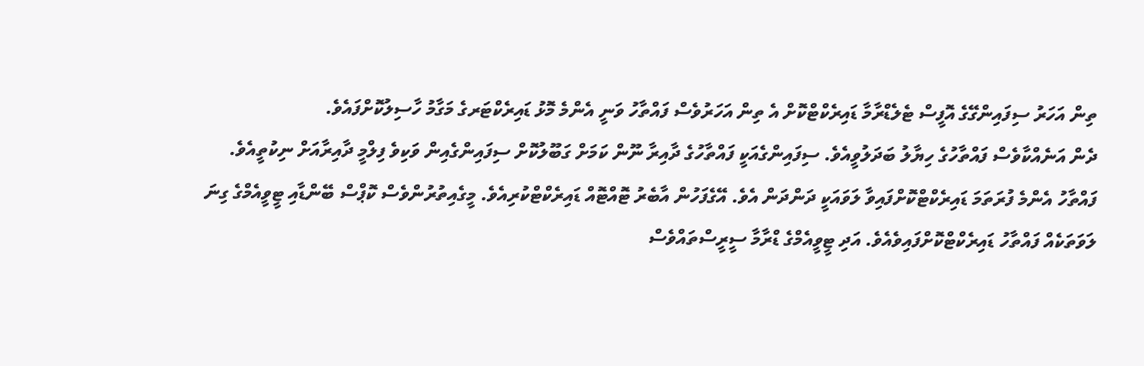ތިން އަހަރު ސިފައިންގޭގެ އޮފީސް ޓެލެޑްރާމާ ޑައިރެކްޓްކޮށް އެ ތިން އަހަރުވެސް ފައްތާހު ވަނީ އެންމެ މޮޅު ޑައިރެކްޓަރގެ މަގާމު ހާސިލުކޮށްފައެވެ.
ދެން އަނެއްކާވެސް ފައްތާހުގެ ހިޔާލު ބަދަލުވީއެވެ. ސިފައިންގެއަކީ ފައްތާހުގެ ދާއިރާ ނޫން ކަމަށް ގަބޫލުކޮށް ސިފައިންގެއިން ވަކިވެ ފިލްމީ ދާއިރާއަށް ނިކުތީއެވެ.
ފައްތާހު އެންމެ ފުރަތަމަ ޑައިރެކްޓްކޮށްފައިވާ ލަވައަކީ ދަންދަން އެވެ. އޭގެފަހުން އާބެރު ޓޮއްޓޮއް ޑައިރެކްޓްކުރިއެވެ. މީގެއިތުރުންވެސް ކޮޕްސް ބޭންޑާއި ޓީވީއެމްގެ ގިނަ ލަވަތަކެއް ފައްތާހު ޑައިރެކްޓްކޮށްފައިވެއެވެ. އަދި ޓީވީއެމްގެ ޑްރާމާ ސީރީސްތައްވެސް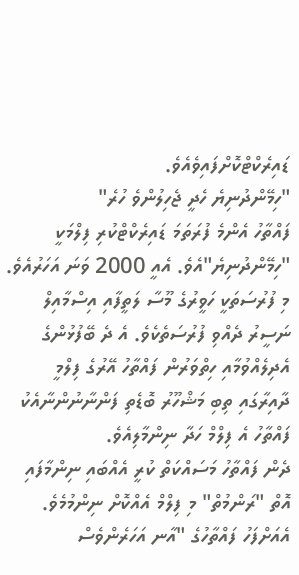ޑައިރެކްޓްކޮށްފައިވެއެވެ.
"ހިމޭންދުނިޔެ ހެދީ ޖެހިލުންވެ ހުރެ"
ފައްތާހު އެންމެ ފުރަތަމަ ޑައިރެކްޓްކުރި ފިލްމަކީ "ހިމޭންދުނިޔެ"އެވެ. އެއީ 2000 ވަނަ އަހަރުއެވެ. މި ފުރުސަތަކީ ހަވީރުގެ މޫސާ ލަތީފާއި އިސްމާއިލް ނަސީރު ދެއްވި ފުރުސަތެކެވެ. އެ ދެ ބޭފުޅުންގެ އެދިލެއްވުމާއި ހިތްވަރުން ފައްތާހު އޭރުގެ ފިލްމީ ދާއިރާގައި ތިބި މަޝްހޫރު ބޮޑެތި ފަންނާނުންނާއެކު ފައްތާހު އެ ފިލްމް ހަދާ ނިންމާލިއެވެ.
ދެން ފައްތާހު މަސައްކަތް ކުރީ އެއްބައި ނިންމާފައި އޮތް "ރަންމުތް" މި ފިލްމް އެއްކޮށް ނިންމުމެވެ. އެއަށްފަހު ފައްތާހުގެ "އާނ އަހަރެންވެސް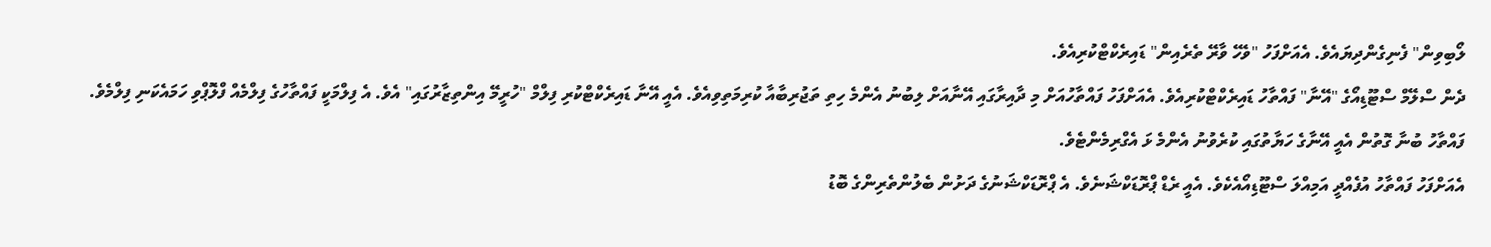ލޯބިވިން" ފެނިގެންދިޔައެވެ. އެއަށްފަހު "ވެހޭ ވާރޭ ތެރެއިން" ޑައިރެކްޓްކުރިއެވެ.
ދެން ސްލޭމް ސްޓޫޑިއޯގެ "އޭނާ" ފައްތާހު ޑައިރެކްޓްކުރިއެވެ. އެއަށްފަހު ފައްތާހުއަށް މި ދާއިރާގައި އޭނާއަށް ލިބުނު އެންމެ ހިތި ތަޖުރިބާއާ ކުރިމަތިވިއެވެ. އެއީ އޭނާ ޑައިރެކްޓްކުރި ފިލްމް "ހުރީމޭ އިންތިޒާރުގައި" އެވެ. އެ ފިލްމަކީ ފައްތާހުގެ ފިލްމެއް ފްލޮޕްވި ހަމައެކަނި ފިލްމެވެ. ފައްތާހު ބުނާ ގޮތުން އެއީ އޭނާގެ ހަޔާތުގައި ކުރެވުނު އެންމެ ޅަ އެގްރިމެންޓެވެ.
އެއަށްފަހު ފައްތާހު އުފެއްދީ އަމިއްލަ ސްޓޫޑިއޯއެކެވެ. އެއީ ރެޑް ޕްރޮޑަކްޝަނެވެ. އެ ޕްރޮޑަކްޝަނުގެ ދަށުން ބެލުންތެރިންގެ ބޮޑު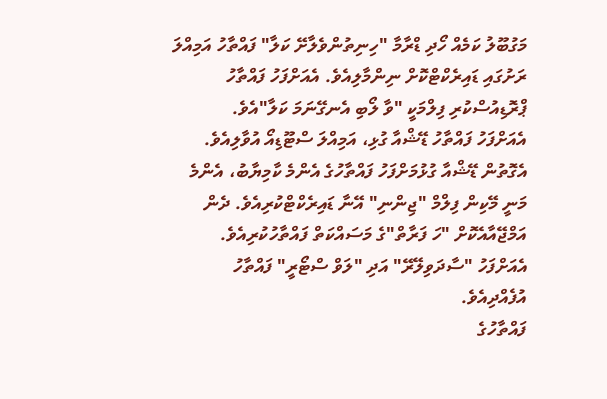މަގުބޫލު ކަމެއް ހޯދި ޑްރާމާ "ހިނިތުންވެލާށޭ ކަލާ" ފައްތާހު އަމިއްލަ ރަށުގައި ޑައިރެކްޓްކޮށް ނިންމާލިއެވެ. އެއަށްފަހު ފައްތާހު ޕްރޮޑިއުސްކުރި ފިލްމަކީ "ވާ ލޯބި އެނގޭނަމަ ކަލާ"އެވެ.
އެއަށްފަހު ފައްތާހު ޑޭޝްއާ ގުޅި، އަމިއްލަ ސްޓޫޑިއޯ އުވާލިއެވެ. އެގޮތުން ޑޭޝްއާ ގުޅުމަށްފަހު ފައްތާހުގެ އެންމެ ކާމިޔާބު، އެންމެ މަނީ މޭކިން ފިލްމް "ޖިންނި" އޭނާ ޑައިރެކްޓްކުރިއެވެ. ދެން އަމްޖޭއާއެކޮށް "ހަ ފަރާތް"ގެ މަސައްކަތް ފައްތާހުކުރިއެވެ. އެއަށްފަހު "ސާދަވިލޭރޭ" އަދި "ލަވް ސްޓޯރީ" ފައްތާހު އުފެއްދިއެވެ.
ފައްތާހުގެ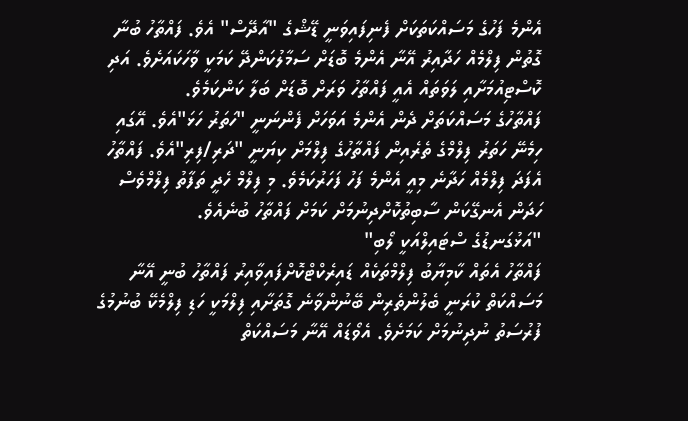އެންމެ ފަހުގެ މަސައްކަތަކަށް ފެނިފައިވަނީ ޑޭޝްގެ "އާދޭސް" އެވެ. ފައްތާހު ބުނާ ގޮތުން ފިލްމެއް ހަދާއިރު އޭނާ އެންމެ ބޮޑަށް ސަމާލުކަންދޭ ކަމަކީ ވާހަކައަށެވެ. އަދި ކޮސްޓިއުމަށާއި ލަވަތައް އެއީ ފައްތާހު ވަރަށް ބޮޑަށް ބަލާ ކަންކަމެވެ.
ފައްތާހުގެ މަސައްކަތަށް ދެން އެންމެ އަވަހަށް ފެންނަނީ "ހަތަރު ހަޅަ"އެވެ. އޭގައި ހިމެނޭ ހަތަރު ފިލްމްގެ ތެރެއިން ފައްތާހުގެ ފިލްމަށް ކިޔަނީ "ދަރި/ފިރި"އެވެ. ފައްތާހު އެފަދަ ފިލްމެއް ހަދާނެ މިއީ އެންމެ ފަހު ފަހަރުކަމެވެ. މި ފިލްމް ހެދީ ތަފާތު ފިލްމްވެސް ހަދަން އެނގޭކަން ސާބިތުކޮށްދިނުމަށް ކަމަށް ފައްތާހު ބުނެއެވެ.
"އަޅުގަނޑުގެ ސްޓައިލްއަކީ ލޯބި"
ފައްތާހު އެތައް ކާމިޔާބު ފިލްމްތަކެއް ޑައިރެކްޓްކޮށްފައިވާއިރު ފައްތާހު ބުނީ އޭނާ މަސައްކަތް ކުރަނީ ބެލުންތެރިން ބޭނުންވާނެ ގޮތަށާއި ފިލްމަކީ ހަޑި ފިލްމެކޭ ބުނުމުގެ ފުރުސަތު ނުދިނުމަށް ކަމަށެވެ. އެވޯޑައް އޭނާ މަސައްކަތް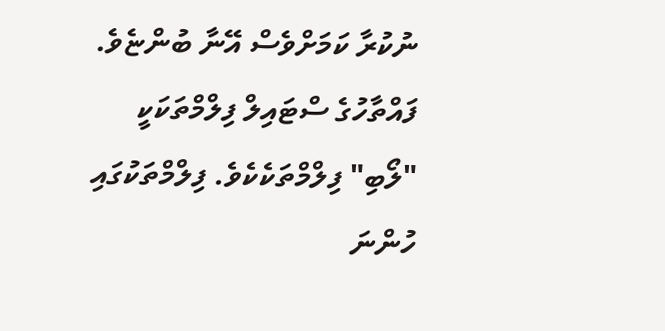ނުކުރާ ކަމަށްވެސް އޭނާ ބުންޏެވެ.
ފައްތާހުގެ ސްޓައިލް ފިލްމްތަކަކީ "ލޯބި" ފިލްމްތަކެކެވެ. ފިލްމްތަކުގައި ހުންނަ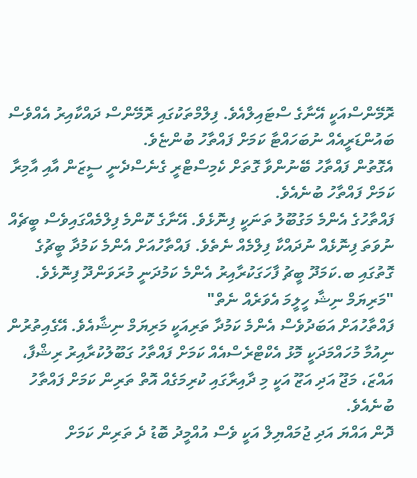ރޮމޭންސްއަކީ އޭނާގެ ސްޓައިލްއެވެ. ފިލްމްތަކުގައި ރޮމޭންސް ދައްކާއިރު އެއްވެސް ބައުންޑަރީއެއް ނުބަހައްޓާ ކަމަށް ފައްތާހު ބުންޏެވެ.
އެގޮތުން ފައްތާހު ބޭނުންވާ ގޮތަށް ކެމިސްޓްރީ ގެނެސްދެނީ ސީޒަން އާއި އާމިރާ ކަމަށް ފައްތާހު ބުނެއެވެ.
ފައްތާހުގެ އެންމެ މަގުބޫލު ތަނަކީ ފިނޮޅެވެ. އޭނާގެ ކޮންމެ ފިލްމެއްގައިވެސް ބީޗެއް ނުވަތަ ފިނޮޅެއް ނުދައްކާ ފިލްމެއް ނެތެވެ. ފައްތާހުއަށް އެންމެ ކަމުދާ ބީޗުގެ ގޮތުގައި ބ.ކަމަދޫ ބީޗު ފާހަގަކުރާއިރު އެންމެ ކަމުދަނީ މުރަވަންދޫ ފިނޮޅެވެ.
"މަރިޔަމް ނިޝާ ހީލީމަ އެވަރެއް ނެތް"
ފައްތާހުއަށް އަބަދުވެސް އެންމެ ކަމުދާ ތަރިއަކީ މަރިޔަމް ނިޝާއެވެ. އޭގެއިތުރުން ނިއުމާ މުހައްމަދަކީ މޮޅު އެކްޓްރެސްއެއް ކަމަށް ފައްތާހު ގަބޫލުކުރާއިރު ރިޝްފާ، އައްޒަ، މަޖޫ އަދި އަޒޫ އަކީ މި ދާއިރާގައި ކުރިމަގެއް އޮތް ތަރިން ކަމަށް ފައްތާހު ބުނެއެވެ.
ދޮން އައްޔަ އަދި ޖުމައްޔިލް އަކީ ވެސް އުއްމީދު ބޮޑު ދެ ތަރިން ކަމަށް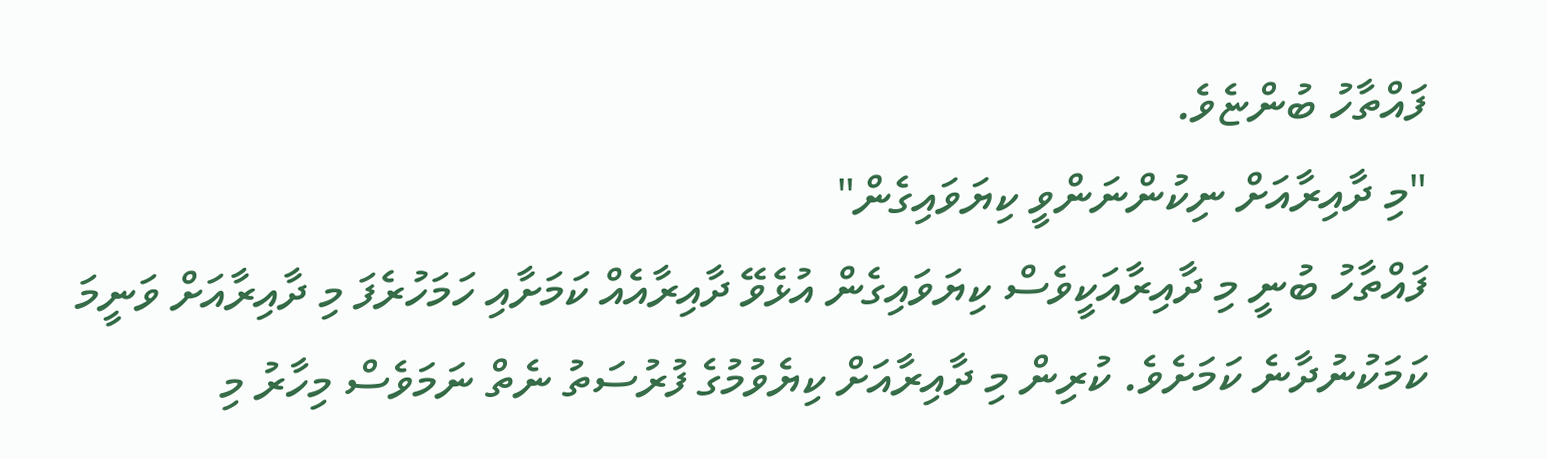ފައްތާހު ބުންޏެވެ.
"މި ދާއިރާއަށް ނިކުންނަންވީ ކިޔަވައިގެން"
ފައްތާހު ބުނީ މި ދާއިރާއަކީވެސް ކިޔަވައިގެން އުޅެވޭ ދާއިރާއެއް ކަމަށާއި ހަމަހުރެފަ މި ދާއިރާއަށް ވަނީމަ ކަމަކުނުދާނެ ކަމަށެވެ. ކުރިން މި ދާއިރާއަށް ކިޔެވުމުގެ ފުރުސަތު ނެތް ނަމަވެސް މިހާރު މި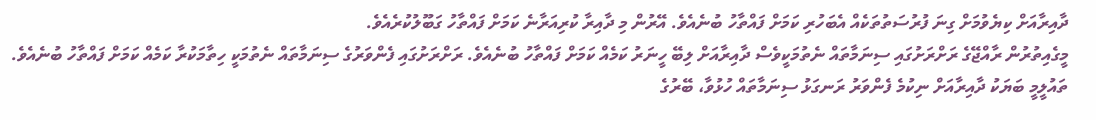ދާއިރާއަށް ކިޔެވުމަށް ގިނަ ފުރުސަތުތަކެއް އެބަހުރި ކަމަށް ފައްތާހު ބުނެއެވެ. އޭރުން މި ދާއިރާ ކުރިއަރާނެ ކަމަށް ފައްތާހު ގަބޫލުކުރެއެވެ.
މީގެއިތުރުން ރާއްޖޭގެ ރަށްރަށުގައި ސިނަމާތައް ނެތުމަކީވެސް ދާއިރާއަށް ލިބޭ ހީނަރު ކަމެއް ކަމަށް ފައްތާހު ބުނެއެވެ. ރަށްރަށުގައި ފެންވަރުގެ ސިނަމާތައް ނެތުމަކީ ހިތާމަކުރާ ކަމެއް ކަމަށް ފައްތާހު ބުނެއެވެ.
ތައުލީމީ ބަޔަކު ދާއިރާއަށް ނިކުމެ ފެންވަރު ރަނގަޅު ސިނަމާތައް ހުޅުވާ، ބޭރުގެ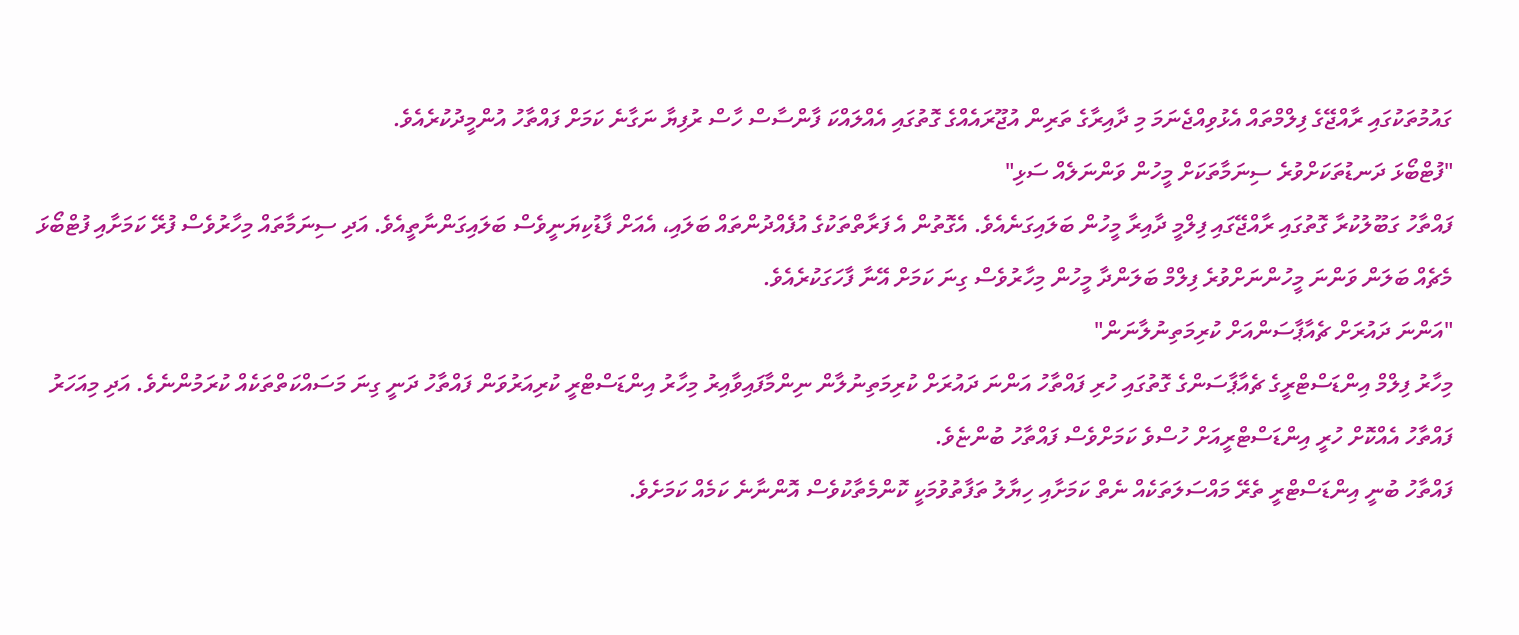ގައުމުތަކުގައި ރާއްޖޭގެ ފިލްމްތައް އެޅުވިއްޖެނަމަ މި ދާއިރާގެ ތަރިން އުޖޫރައެއްގެ ގޮތުގައި އެއްލައްކަ ފާންސާސް ހާސް ރުފިޔާ ނަގާނެ ކަމަށް ފައްތާހު އުންމީދުކުރެއެވެ.
"ފުޓްބޯޅަ ދަނޑުތަކަށްވުރެ ސިނަމާތަކަށް މީހުން ވަންނަލެއް ސަޅި"
ފައްތާހު ގަބޫލުކުރާ ގޮތުގައި ރާއްޖޭގައި ފިލްމީ ދާއިރާ މީހުން ބަލައިގަނެއެވެ. އެގޮތުން އެ ފަރާތްތަކުގެ އުފެއްދުންތައް ބަލައި، އެއަށް ފާޑުކިޔަނީވެސް ބަލައިގަންނާތީއެވެ. އަދި ސިނަމާތައް މިހާރުވެސް ފުރޭ ކަމަށާއި ފުޓްބޯޅަ މެޗެއް ބަލަން ވަންނަ މީހުންނަށްވުރެ ފިލްމް ބަލަންދާ މީހުން މިހާރުވެސް ގިނަ ކަމަށް އޭނާ ފާހަގަކުރެއެވެ.
"އަންނަ ދައުރަށް ޗެއާޕާސަންއަށް ކުރިމަތިނުލާނަން"
މިހާރު ފިލްމް އިންޑަސްޓްރީގެ ޗެއާޕާސަންގެ ގޮތުގައި ހުރި ފައްތާހު އަންނަ ދައުރަށް ކުރިމަތިނުލާން ނިންމާފައިވާއިރު މިހާރު އިންޑަސްޓްރީ ކުރިއަރުވަން ފައްތާހު ދަނީ ގިނަ މަސައްކަތްތަކެއް ކުރަމުންނެވެ. އަދި މިއަހަރު ފައްތާހު އެއްކޮށް ހުރީ އިންޑަސްޓްރީއަށް ހުސްވެ ކަމަށްވެސް ފައްތާހު ބުންޏެވެ.
ފައްތާހު ބުނީ އިންޑަސްޓްރީ ތެރޭ މައްސަލަތަކެއް ނެތް ކަމަށާއި ހިޔާލު ތަފާތުވުމަކީ ކޮންމެތާކުވެސް އޮންނާނެ ކަމެއް ކަމަށެވެ.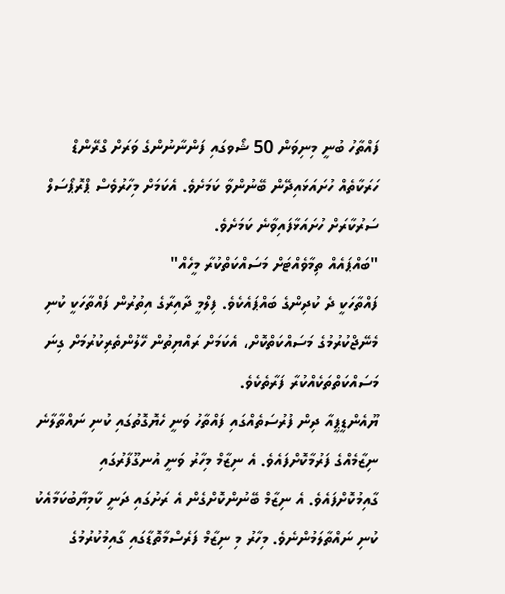ފައްތާހު ބުނީ މިނިވަން 50 ޝޯވގައި ފަންނާނުންގެ ވަރަށް ގްރޭންޑް ހަރަކާތެއް ހުށައަޅައިދޭން ބޭނުންވާ ކަމަށެވެ. އެކަމަށް މިހާރުވެސް ޕްރޮޕޯސަލް ސަރުކާރަށް ހުށައަޅާފައިވާނެ ކަމަށެވެ.
"ބައްޕައެއް ތިމާވެއްޓަށް މަސައްކަތްކުރާ މީހެއް"
ފައްތާހަކީ ދެ ކުދިންގެ ބައްޕައެކެވެ. ފިލްމީ ދާއިރާގެ އިތުރުން ފައްތާހަކީ ކުނި މެނޭޖްކުރުމުގެ މަސައްކަތްކޮށް، އެކަމަށް ރައްޔިތުން ހޭލުންތެރިކުރުމަށް ގިނަ މަސައްކަތްތަކެއްކުރާ ފަރާތެކެވެ.
ޔޫއެންޑީޕީއާ ދިން ފުރުސަތެއްގައި ފައްތާހު ވަނީ ހެޔޮގޮތުގައި ކުނި ނައްތާލާނެ ނިޒާމެއްގެ ފަރުމާކޮށްފައެވެ. އެ ނިޒާމް މިހާރު ވަނީ އުނގޫފާރުގައި ގާއިމުކޮށްފައެވެ. އެ ނިޒާމް ބޭނުންކޮށްގެން އެ ރަށުގައި ދަނީ ކާމިޔާބުކަމާއެކު ކުނި ނައްތާލަމުންނެވެ. މިހާރު މި ނިޒާމް ފަރެސްމާތޮޑާގައި ގާއިމުކުރުމުގެ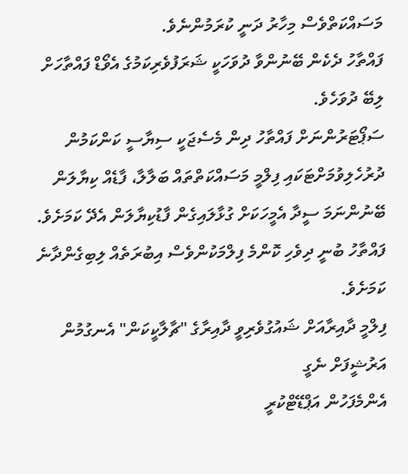މަސައްކަތްވެސް މިހާރު ދަނީ ކުރަމުންނެވެ.
ފައްތާހު ދެކެން ބޭނުންވާ ދުވަހަކީ ޝަރަފުވެރިކަމުގެ އެވޯޑް ފައްތާހަށް ލިބޭ ދުވަހެވެ.
ސަޕޯޓަރުންނަށް ފައްތާހު ދިން މެސެޖަކީ ސިޔާސީ ކަންކަމުން ދުރުހެލިވުމަށްޓަކައި ފިލްމީ މަސައްކަތްތައް ބަލާލާ، ފާޑެއް ކިޔާލަން ބޭނުންނަމަ ސީދާ އެމީހަކަށް ގުޅާލައިގެން ފާޑުކިޔާލަން އެދޭ ކަމަށެވެ. ފައްތާހު ބުނީ ދިވެހި ކޮންމެ ފިލްމަކުންވެސް އިބުރަތެއް ލިބިގެންދާނެ ކަމަށެވެ.
ފިލްމީ ދާއިރާއަށް ޝައުގުވެރިވީ ދާއިރާގެ "ޗާލާކީކަން" އެނގުމުން
އަރުޝީފަށް ނެގީ
އެންމެފަހުން އަޕްޑޭޓްކުރީ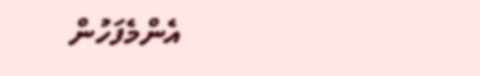އެންމެފަހުން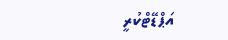އަޕްޑޭޓްކުރީ